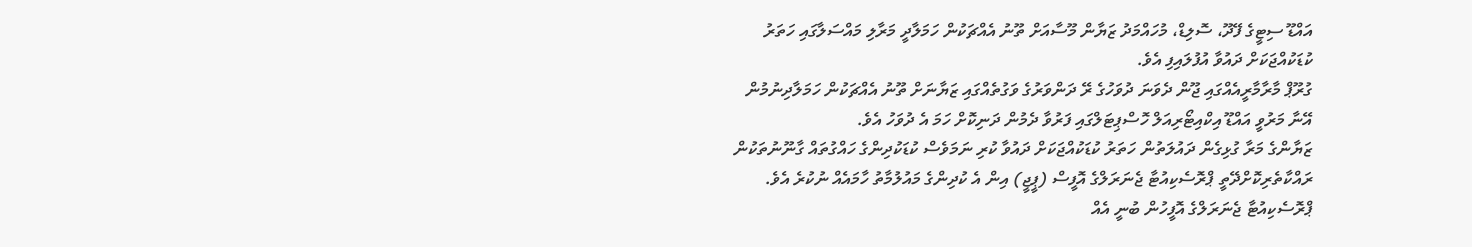އައްޑޫ ސިޓީގެ ފޭދޫ، ސޮލިޑް، މުހައްމަދު ޒަޔާން މޫސާއަށް ތޫނު އެއްޗަކުން ހަމަލާދީ މަރާލި މައްސަލާގައި ހަތަރު ކުޑަކުއްޖަކަށް ދައުވާ އުފުލައިފި އެވެ.
ގުރޫޕް މާރާމާރީއެއްގައި ޖޫން ދެވަނަ ދުވަހުގެ ރޭ ދަންވަރުގެ ވަގުތެއްގައި ޒަޔާނަށް ތޫނު އެއްޗަކުން ހަމަލާދިނުމުން އޭނާ މަރުވީ އައްޑޫ އިކްއިޓޯރިއަލް ހޮސްޕިޓަލްގައި ފަރުވާ ދެމުން ދަނިކޮށް ހަމަ އެ ދުވަހު އެވެ.
ޒަޔާންގެ މަރާ ގުޅިގެން ދައުލަތުން ހަތަރު ކުޑަކުއްޖަކަށް ދައުވާ ކުރި ނަމަވެސް ކުޑަކުދިންގެ ހައްގުތައް ގާނޫނުތަކުން ރައްކާތެރިކޮށްދޭތީ ޕްރޮސެކިއުޓާ ޖެނަރަލްގެ އޮފީސް (ޕީޖީ) އިން އެ ކުދިންގެ މައުލުމާތު ހާމައެއް ނުކުރެ އެވެ.
ޕްރޮސެކިއުޓާ ޖެނަރަލްގެ އޮފީހުން ބުނީ އެއް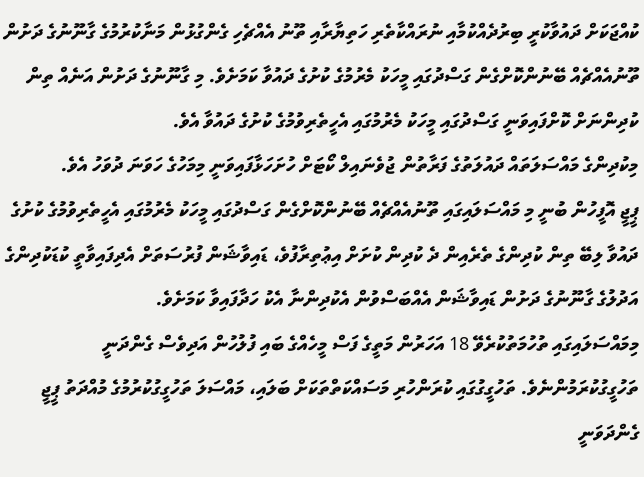ކުއްޖަކަށް ދައުވާކުރީ ބިރުދެއްކުމާއި ނުރައްކާތެރި ހަތިޔާރާއި ތޫނު އެއްޗެހި ގެންގުޅުން މަނާކުރުމުގެ ގާނޫނުގެ ދަށުން ތޫނުއެއްޗެއް ބޭނުންކޮށްގެން ގަސްދުގައި މީހަކު މެރުމުގެ ކުށުގެ ދައުވާ ކަމަށެވެ. މި ގާނޫނުގެ ދަށުން އަނެއް ތިން ކުދިންނަށް ކޮށްފައިވަނީ ގަސްދުގައި މީހަކު މެރުމުގައި އެހީތެރިވުމުގެ ކުށުގެ ދައުވާ އެވެ.
މިކުދިންގެ މައްސަލަތައް ދައުލަތުގެ ފަރާތުން ޖުވެނައިލް ކޯޓަށް ހުށަހަޅާފައިވަނީ މިމަހުގެ ހަވަނަ ދުވަހު އެވެ.
ޕީޖީ އޮފީހުން ބުނީ މި މައްސަލައިގައި ތޫނުއެއްޗެއް ބޭނުންކޮށްގެން ގަސްދުގައި މީހަކު މެރުމުގައި އެހީތެރިވުމުގެ ކުށުގެ ދައުވާ ލިބޭ ތިން ކުދިންގެ ތެރެއިން ދެ ކުދިން ކުށަށް އިޢުތިރާފުވެ، ޑައިވާޝަން ފުރުސަތަށް އެދިފައިވާތީ ކުޑަކުދިންގެ އަދުލުގެ ގާނޫނުގެ ދަށުން ޑައިވާޝަން އެއްބަސްވުން އެކުދިންނާ އެކު ހަދާފައިވާ ކަމަށެވެ.
މިމައްސަލައިގައި ތުހުމަތުކުރެވޭ 18 އަހަރުން މަތީގެ ފަސް މީހެއްގެ ބައި ފުލުހުން އަދިވެސް ގެންދަނީ ތަހުގީގުކުރަމުންނެވެ. ތަހުގީގުގައި ކުރަންހުރި މަސައްކަތްތަކަށް ބަލައި، މައްސަލަ ތަހުގީގުކުރުމުގެ މުއްދަތު ޕީޖީ ގެންދަވަނީ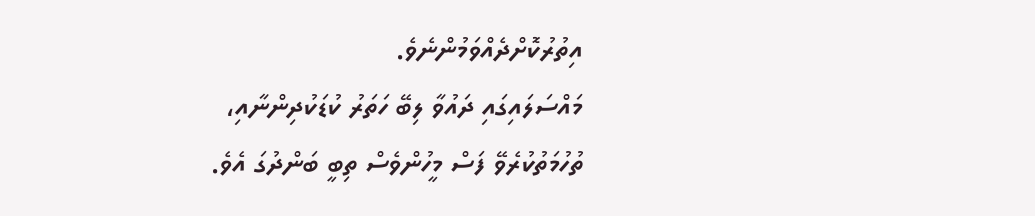އިތުރުކޮށްދެއްވަމުންނެވެ.
މައްސަލައިގައި ދައުވާ ލިބޭ ހަތަރު ކުޑަކުދިންނާއި، ތުހުމަތުކުރެވޭ ފަސް މީހުންވެސް ތިބީ ބަންދުގަ އެވެ.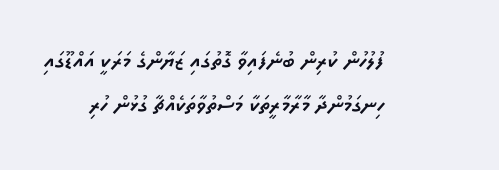ފުލުހުން ކުރިން ބުނެފައިވާ ގޮތުގައި ޒަޔާންގެ މަރަކީ އައްޑޫގައި ހިނގަމުންދާ މާރާމާރީތަކާ މަސްތުވާތަކެއްޗާ ގުޅުން ހުރި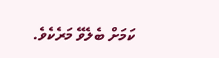ކަމަށް ބެލެވޭ މަރެކެވެ.